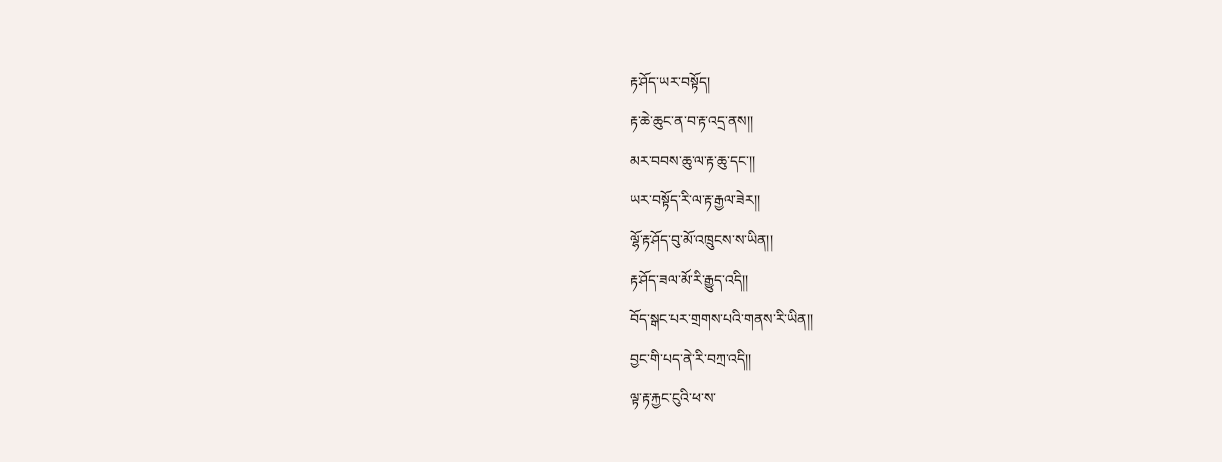རྟ་ཤོད་ཡར་བསྟོད།
རྟ་ཆེ་ཆུང་ན་བ་རྟ་འདྲ་ནས།།
མར་བབས་ཆུ་ལ་རྟ་ཆུ་དང་།།
ཡར་བསྟོད་རི་ལ་རྟ་རྒྱལ་ཟེར།།
ལྷོ་རྟ་ཤོད་བུ་མོ་འཁྲུངས་ས་ཡིན།།
རྟ་ཤོད་ཟལ་མོ་རི་རྒྱུད་འདི།།
བོད་སྒང་པར་གྲགས་པའི་གནས་རི་ཡིན།།
བྱང་གི་པད་ནེ་རི་བཀྲ་འདི།།
ལྟ་རྟ་རྐྱང་ངུའི་ཕ་ས་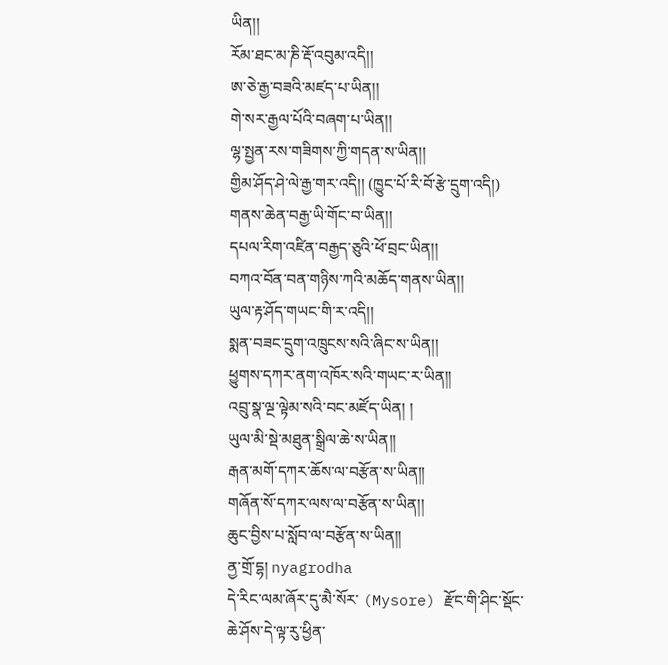ཡིན།།
རོམ་ཐང་མ་ཎི་རྡོ་འབུམ་འདི།།
ཨ་ཅེ་རྒྱ་བཟའི་མཛད་པ་ཡིན།།
གེ་སར་རྒྱལ་པོའི་བཞག་པ་ཡིན།།
ལྷ་སྤྱན་རས་གཟིགས་ཀྱི་གདན་ས་ཡིན།།
གྱིམ་ཤོད་ཤེ་ལེ་རྒྱ་གར་འདི།། (ཁྱུང་པོ་རི་བོ་རྩེ་དྲུག་འདི།)
གནས་ཆེན་བརྒྱ་ཡི་གོང་བ་ཡིན།།
དཔལ་རིག་འཛིན་བརྒྱད་ཅུའི་ཕོ་བྲང་ཡིན།།
བཀའ་བོན་བན་གཉིས་ཀའི་མཆོད་གནས་ཡིན།།
ཡུལ་རྟ་ཤོད་གཡང་གི་ར་འདི།།
སྨན་བཟང་དྲུག་འཁྲུངས་སའི་ཞིང་ས་ཡིན།།
ཕྱུགས་དཀར་ནག་འཁོར་སའི་གཡང་ར་ཡིན།།
འབྲུ་སྣ་ལྔ་ལྟེམ་སའི་བང་མཛོད་ཡིན། །
ཡུལ་མི་སྡེ་མཐུན་སྒྲིལ་ཆེ་ས་ཡིན།།
རྒན་མགོ་དཀར་ཆོས་ལ་བརྩོན་ས་ཡིན།།
གཞོན་སོ་དཀར་ལས་ལ་བརྩོན་ས་ཡིན།།
ཆུང་བྱིས་པ་སློབ་ལ་བརྩོན་ས་ཡིན།།
ནྱ་གྲོ་དྷ། nyagrodha
དེ་རིང་ལམ་ཞོར་དུ་མཻ་སོར་ (Mysore) རྫོང་གི་ཤིང་སྡོང་ཆེ་ཤོས་དེ་ལྟ་རུ་ཕྱིན་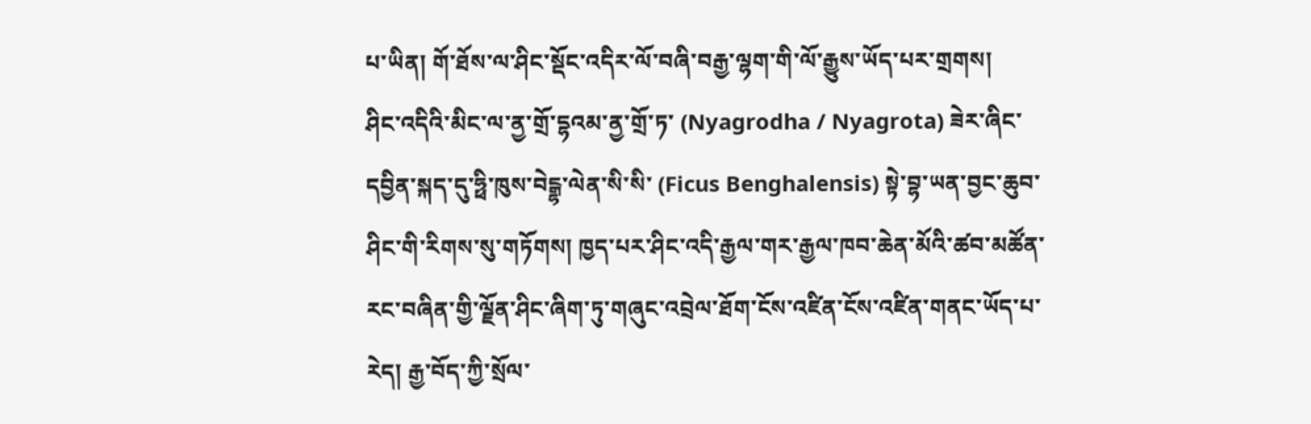པ་ཡིན། གོ་ཐོས་ལ་ཤིང་སྡོང་འདིར་ལོ་བཞི་བརྒྱ་ལྷག་གི་ལོ་རྒྱུས་ཡོད་པར་གྲགས།
ཤིང་འདིའི་མིང་ལ་ནྱ་གྲོ་དྷའམ་ནྱ་གྲོ་ཏ་ (Nyagrodha / Nyagrota) ཟེར་ཞིང་དབྱིན་སྐད་དུ་ཧྥི་ཁུས་བེངྒྷ་ལེན་སི་སི་ (Ficus Benghalensis) སྟེ་བྷ་ཡན་བྱང་ཆུབ་ཤིང་གི་རིགས་སུ་གཏོགས། ཁྱད་པར་ཤིང་འདི་རྒྱལ་གར་རྒྱལ་ཁབ་ཆེན་མོའི་ཚབ་མཚོན་རང་བཞིན་གྱི་ལྗོན་ཤིང་ཞིག་ཏུ་གཞུང་འབྲེལ་ཐོག་ངོས་འཛིན་ངོས་འཛིན་གནང་ཡོད་པ་རེད། རྒྱ་བོད་ཀྱི་སྲོལ་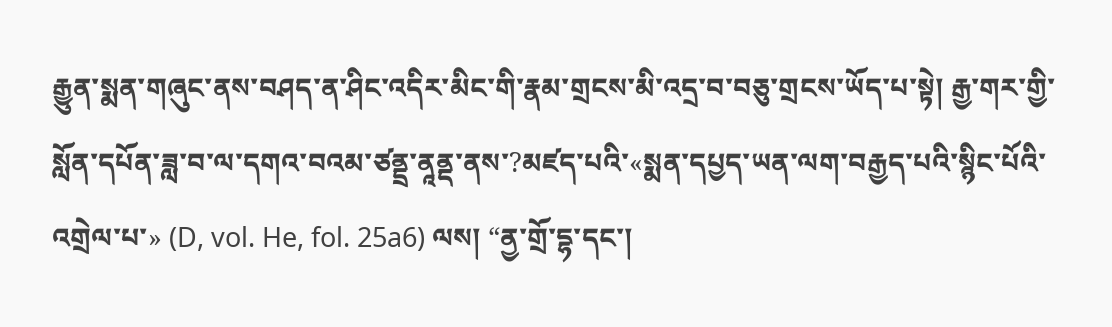རྒྱུན་སྨན་གཞུང་ནས་བཤད་ན་ཤིང་འདིར་མིང་གི་རྣམ་གྲངས་མི་འདྲ་བ་བཅུ་གྲངས་ཡོད་པ་སྟེ། རྒྱ་གར་གྱི་སློན་དཔོན་ཟླ་བ་ལ་དགའ་བའམ་ཙནྡྲ་ནཱནྡ་ནས་?མཛད་པའི་«སྨན་དཔྱད་ཡན་ལག་བརྒྱད་པའི་སྙིང་པོའི་འགྲེལ་པ་» (D, vol. He, fol. 25a6) ལས། “ནྱ་གྲོ་དྷ་དང་།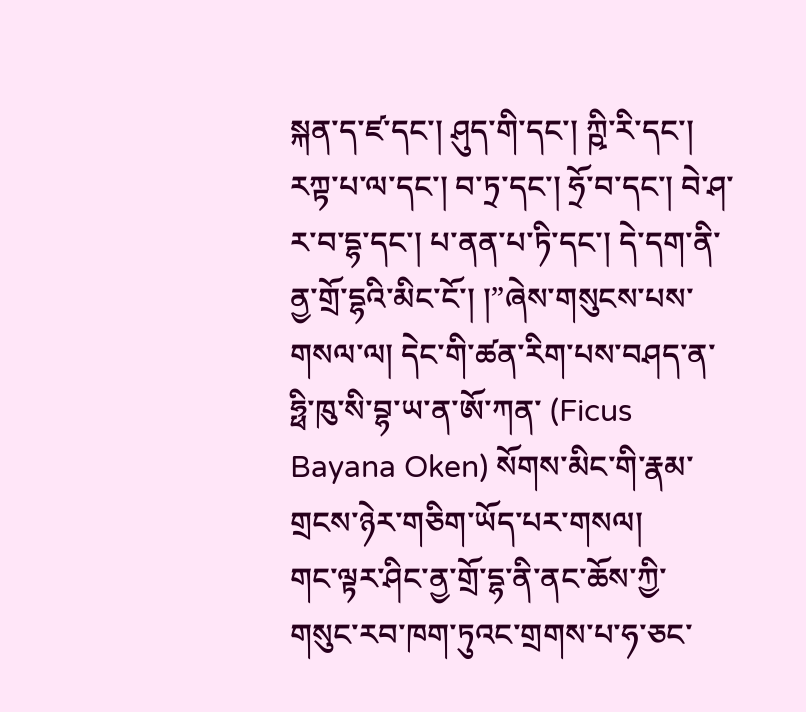སྐན་ད་ཛ་དང་། ཤུད་གི་དང་། ཀྵི་རི་དང་། རཀྟ་པ་ལ་དང་། བ་ཏྲ་དང་། ཧྲོ་བ་དང་། བེ་ཤ་ར་བ་དྷ་དང་། པ་ནན་པ་ཏི་དང་། དེ་དག་ནི་ནྱ་གྲོ་དྷའི་མིང་ངོ་། །”ཞེས་གསུངས་པས་གསལ་ལ། དེང་གི་ཚན་རིག་པས་བཤད་ན་ཧྥི་ཁུ་སི་བྷ་ཡ་ན་ཨོ་ཀན་ (Ficus Bayana Oken) སོགས་མིང་གི་རྣམ་གྲངས་ཉེར་གཅིག་ཡོད་པར་གསལ།
གང་ལྟར་ཤིང་ནྱ་གྲོ་དྷ་ནི་ནང་ཆོས་ཀྱི་གསུང་རབ་ཁག་ཏུའང་གྲགས་པ་ཧ་ཅང་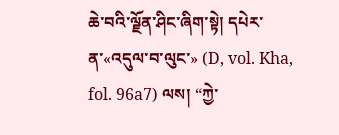ཆེ་བའི་ལྗོན་ཤིང་ཞིག་སྟེ། དཔེར་ན་«འདུལ་བ་ལུང་» (D, vol. Kha, fol. 96a7) ལས། “ཀྱེ་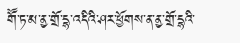གཽ་ཏ་མ་ནྱ་གྲོ་དྷ་འདིའི་ཤར་ཕྱོགས་ན་ནྱ་གྲོ་དྷའི་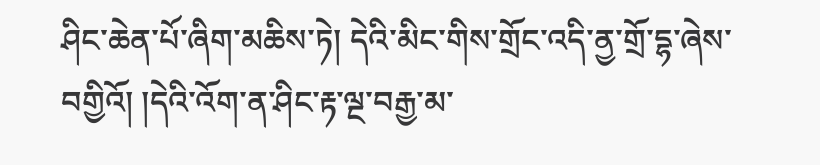ཤིང་ཆེན་པོ་ཞིག་མཆིས་ཏེ། དེའི་མིང་གིས་གྲོང་འདི་ནྱ་གྲོ་དྷ་ཞེས་བགྱིའོ། །དེའི་འོག་ན་ཤིང་རྟ་ལྔ་བརྒྱ་མ་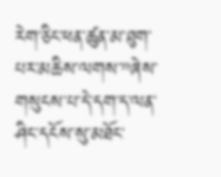རེག་ཅིང་ཕན་ཚུན་མ་ཐུག་པར་མཆིས་ལགས་”ཞེས་གསུངས་པ་དེ་དག་ད་ལན་ཤིང་དངོས་སུ་མཐོང་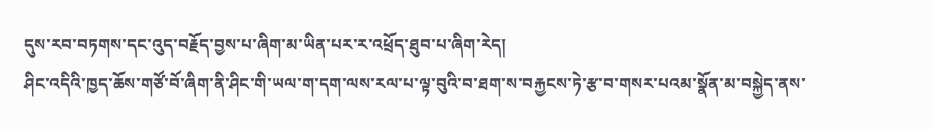དུས་རབ་བཏགས་དང་འུད་བརྗོད་བྱས་པ་ཞིག་མ་ཡིན་པར་ར་འཕྲོད་ཐུབ་པ་ཞིག་རེད།
ཤིང་འདིའི་ཁྱད་ཆོས་གཙོ་བོ་ཞིག་ནི་ཤིང་གི་ཡལ་ག་དག་ལས་རལ་པ་ལྟ་བུའི་བ་ཐག་ས་བརྐྱངས་ཏེ་རྩ་བ་གསར་པའམ་སྣོན་མ་བསྐྱེད་ནས་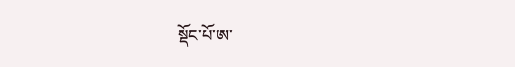སྡོང་པོ་ཨ་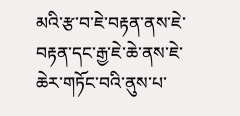མའི་རྩ་བ་ཇེ་བརྟན་ནས་ཇེ་བརྟན་དང་རྒྱ་ཇེ་ཆེ་ནས་ཇེ་ཆེར་གཏོང་བའི་ནུས་པ་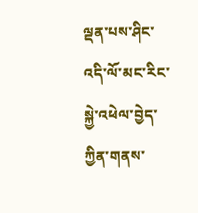ལྡན་པས་ཤིང་འདི་ལོ་མང་རིང་སྐྱེ་འཕེལ་བྱེད་ཀྱིན་གནས་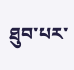ཐུབ་པར་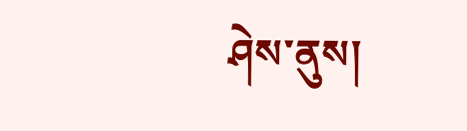ཤེས་ནུས།